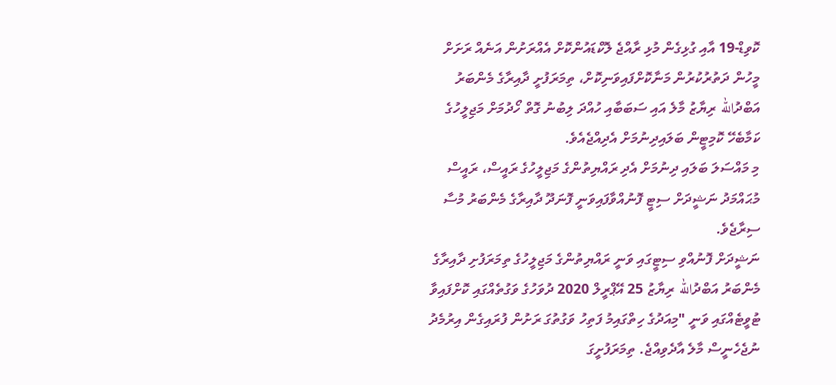ކޮވިޑް-19 އާއި ގުޅިގެން މުޅި ރާއްޖެ ލޮކްޑައުންކޮށް އެއްރަށުން އަނެއް ރަށަށް މީހުން ދަތުރުކުރުން މަނާކޮށްފައިވަނިކޮށް، ތިމަރަފުށީ ދާއިރާގެ މެންބަރު އަބްދުالله ރިޔާޒު މާލެ އައި ސަބަބާއި ހުއްދަ ލިބުނު ގޮތް ހޯދުމަށް މަޖިލީހުގެ ކަމާބެހޭ ކޮމިޓީން ބަލައިދިނުމަށް އެދިއްޖެއެވެ.
މި މައްސަލަ ބަލައި ދިނުމަށް އެދި ރައްޔިތުންގެ މަޖިލީހުގެ ރައީސް، ރައީސް މުޙައްމަދު ނަޝީދަށް ސިޓީ ފޮނުއްވާފައިވަނީ ފޮނަދޫ ދާއިރާގެ މެންބަރު މުސާ ސިރާޖެވެ.
ނަޝީދަށް ފޮނުއްވި ސިޓީގައި ވަނީ ރައްޔިތުންގެ މަޖިލީހުގެ ތިމަރަފުށި ދާއިރާގެ މެންބަރު އަބްދުالله ރިޔާޒު 25 އޭޕްރީލް 2020 ދުވަހުގެ ވަގުތެއްގައި ކޮށްފައިވާ ޓުވީޓެއްގައި ވަނީ "މިއަދުގެ ހިތްގައިމު ފަތިހު ވަގުތުގަ ރަށުން ފުރައިގެން އިރުމެދު ނުޖެހެނީސް މާލެ އާދެވިއްޖެ. ތިމަރަފުށީގަ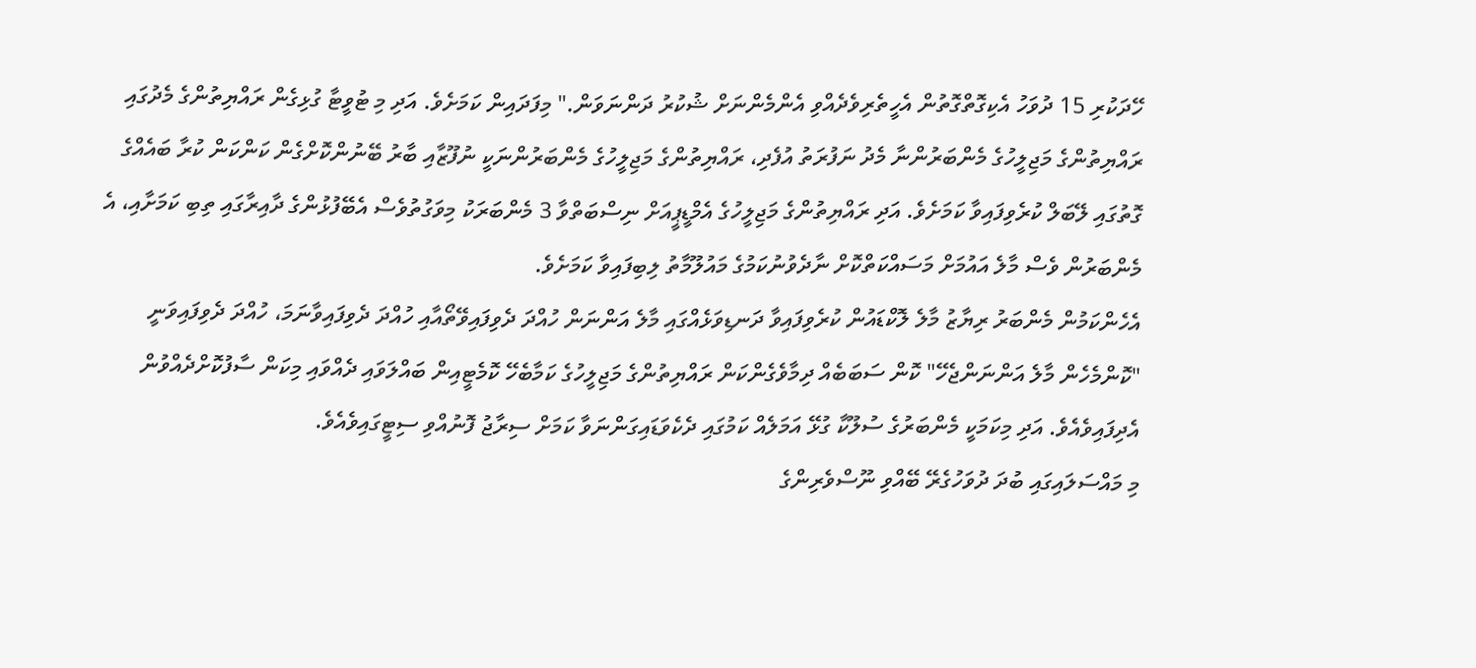ހޭދަކުރި 15 ދުވަހު އެކިގޮތްގޮތުން އެހީތެރިވެދެއްވި އެންމެންނަށް ޝުކުރު ދަންނަވަން." މިފަދައިން ކަމަށެވެ. އަދި މި ޓުވީޓާ ގުޅިގެން ރައްޔިތުންގެ މެދުގައި ރައްޔިތުންގެ މަޖިލީހުގެ މެންބަރުންނާ މެދު ނަފުރަތު އުފެދި، ރައްޔިތުންގެ މަޖިލީހުގެ މެންބަރުންނަކީ ނުފޫޒާއި ބާރު ބޭނުންކޮށްގެން ކަންކަން ކުރާ ބައެއްގެ ގޮތުގައި ލޭބަލް ކުރެވިފައިވާ ކަމަށެވެ. އަދި ރައްޔިތުންގެ މަޖިލީހުގެ އެމްޑީޕީއަށް ނިސްބަތްވާ 3 މެންބަރަކު މިވަގުތުވެސް އެބޭފުޅުންގެ ދާއިރާގައި ތިބި ކަމަށާއި، އެ މެންބަރުން ވެސް މާލެ އައުމަށް މަސައްކަތްކޮށް ނާދެވުނުކަމުގެ މައުލޫމާތު ލިބިފައިވާ ކަމަށެވެ.
އެހެންކަމުން މެންބަރު ރިޔާޒު މާލެ ލޮކްޑައުން ކުރެވިފައިވާ ދަނޑިވަޅެއްގައި މާލެ އަންނަން ހުއްދަ ދެވިފައިވޭތޯއާއި ހުއްދަ ދެވިފައިވާނަމަ، ހުއްދަ ދެވިފައިވަނީ "ކޮންމެހެން މާލެ އަންނަންޖެހޭ" ކޮން ސަބަބެއް ދިމާވެގެންކަން ރައްޔިތުންގެ މަޖިލީހުގެ ކަމާބެހޭ ކޮމެޓީއިން ބައްލަވައި ދެއްވައި މިކަން ސާފުކޮށްދެއްވުން އެދިފައިވެއެވެ. އަދި މިކަމަކީ މެންބަރުގެ ސުލޫކާ ގުޅޭ އަމަލެއް ކަމުގައި ދެކެވަޑައިގަންނަވާ ކަމަށް ސިރާޖު ފޮނުއްވި ސިޓީގައިވެއެވެ.
މި މައްސަލައިގައި ބުދަ ދުވަހުގެރޭ ބޭއްވި ނޫސްވެރިންގެ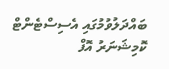ބައްދަލުވުމުގައި އެސިސްޓެންޓް ކޮމިޝަނަރު އޮފް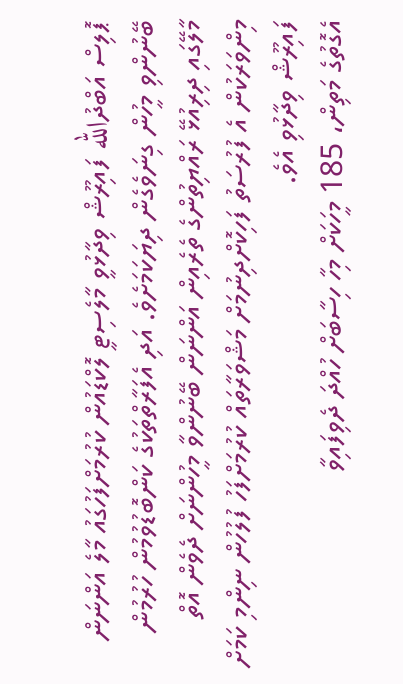ޕޮލިސް އަބްދުالله ފައިރޫޝް ވިދާޅުވީ މާލެސިޓީ ލޮކްޑައުން ކުރުމަށްފަހުގައު މާލެ އަންނަން ބޭނުންވި މީހުން ގިނަވެގެން ދިޔަކަމަށެވެ. އަދި އެފަރާތްތަކުގެ ކަންބޮޑުވުމުން ހުރުމުން މާލޭގައި ދިރިއުޅޭ ރައްޔިތުންގެ ތެރެއިން އަންނަން ބޭނުންވާ މީހުންނަށް ދެވެން އޮތް މިންވަރަކުން އެ ފުރުސަތު ފަހިކޮށްދިނުމަށް މަޝްވަރާތައް ކުރުމަށްފަހު ފުލުހުން ނިންމި ކަމަށް ފައިރޫޝް ވިދާޅުވި އެވެ.
އެގޮތުގެ މަތިން، 185 މީހަކަށް މިހާ ހިސާބަށް ހުއްދަ ދެވިފައިވާ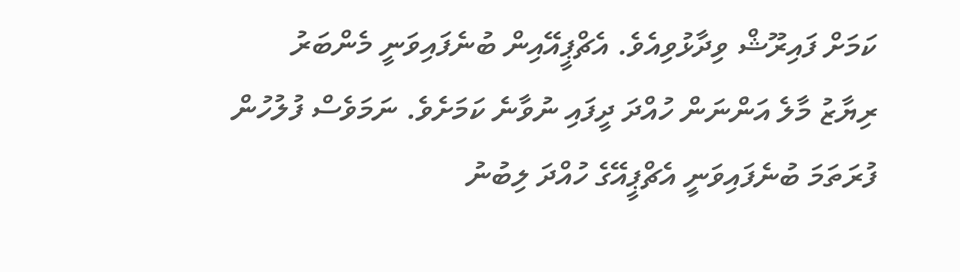ކަމަށް ފައިރޫޝް ވިދާޅުވިއެވެ. އެޗްޕީއޭއިން ބުނެފައިވަނީ މެންބަރު ރިޔާޒު މާލެ އަންނަން ހުއްދަ ދީފައި ނުވާނެ ކަމަށެވެ. ނަމަވެސް ފުލުހުން ފުރަތަމަ ބުނެފައިވަނީ އެޗްޕީއޭގެ ހުއްދަ ލިބުނު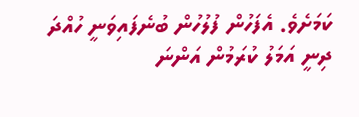ކަމަށެވެ. އެފަހުން ފުލުހުން ބުނެފައިވަނީ ހުއްދަ ދިނީ އަމަލު ކުރަމުން އަންނަ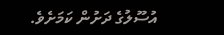އުސޫލުގެ ދަށުން ކަމަށެވެ.